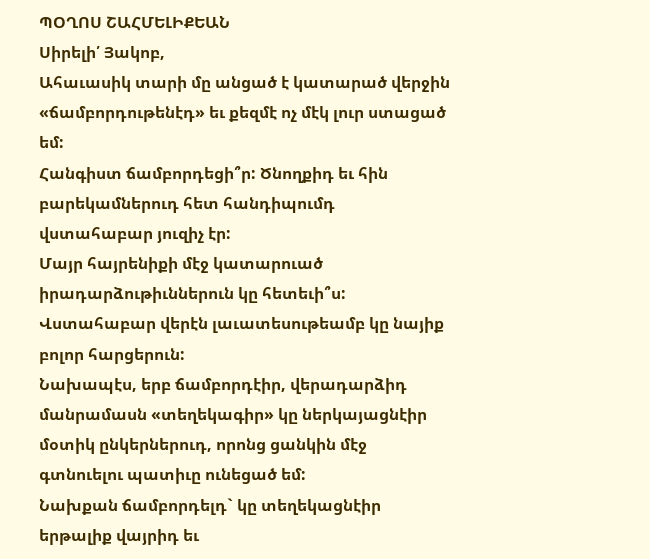ՊՕՂՈՍ ՇԱՀՄԵԼԻՔԵԱՆ
Սիրելի՛ Յակոբ,
Ահաւասիկ տարի մը անցած է կատարած վերջին «ճամբորդութենէդ» եւ քեզմէ ոչ մէկ լուր ստացած եմ:
Հանգիստ ճամբորդեցի՞ր: Ծնողքիդ եւ հին բարեկամներուդ հետ հանդիպումդ վստահաբար յուզիչ էր:
Մայր հայրենիքի մէջ կատարուած իրադարձութիւններուն կը հետեւի՞ս:
Վստահաբար վերէն լաւատեսութեամբ կը նայիք բոլոր հարցերուն:
Նախապէս, երբ ճամբորդէիր, վերադարձիդ մանրամասն «տեղեկագիր» կը ներկայացնէիր մօտիկ ընկերներուդ, որոնց ցանկին մէջ գտնուելու պատիւը ունեցած եմ:
Նախքան ճամբորդելդ` կը տեղեկացնէիր երթալիք վայրիդ եւ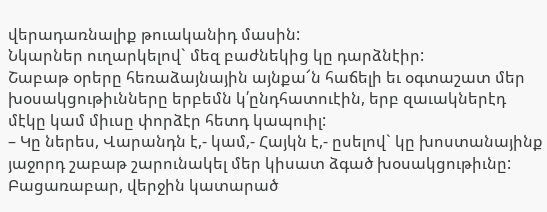վերադառնալիք թուականիդ մասին:
Նկարներ ուղարկելով` մեզ բաժնեկից կը դարձնէիր:
Շաբաթ օրերը հեռաձայնային այնքա՜ն հաճելի եւ օգտաշատ մեր խօսակցութիւնները երբեմն կ՛ընդհատուէին, երբ զաւակներէդ մէկը կամ միւսը փորձէր հետդ կապուիլ:
– Կը ներես, Վարանդն է,- կամ,- Հայկն է,- ըսելով` կը խոստանայինք յաջորդ շաբաթ շարունակել մեր կիսատ ձգած խօսակցութիւնը:
Բացառաբար, վերջին կատարած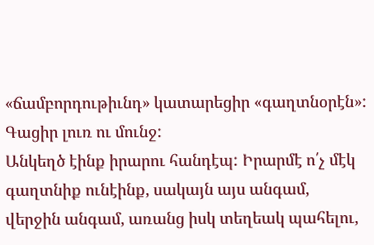«ճամբորդութիւնդ» կատարեցիր «գաղտնօրէն»: Գացիր լուռ ու մունջ:
Անկեղծ էինք իրարու հանդէպ: Իրարմէ ո՛չ մէկ գաղտնիք ունէինք, սակայն այս անգամ, վերջին անգամ, առանց իսկ տեղեակ պահելու,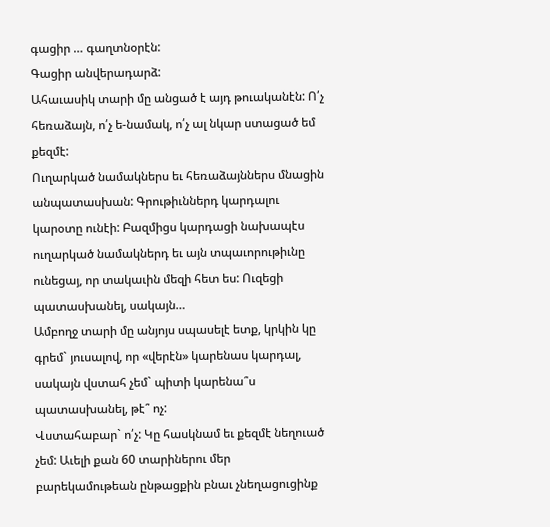գացիր … գաղտնօրէն:
Գացիր անվերադարձ:
Ահաւասիկ տարի մը անցած է այդ թուականէն: Ո՛չ հեռաձայն, ո՛չ ե-նամակ, ո՛չ ալ նկար ստացած եմ քեզմէ:
Ուղարկած նամակներս եւ հեռաձայններս մնացին անպատասխան: Գրութիւններդ կարդալու կարօտը ունէի: Բազմիցս կարդացի նախապէս ուղարկած նամակներդ եւ այն տպաւորութիւնը ունեցայ, որ տակաւին մեզի հետ ես: Ուզեցի պատասխանել, սակայն…
Ամբողջ տարի մը անյոյս սպասելէ ետք, կրկին կը գրեմ` յուսալով, որ «վերէն» կարենաս կարդալ, սակայն վստահ չեմ` պիտի կարենա՞ս պատասխանել, թէ՞ ոչ:
Վստահաբար` ո՛չ: Կը հասկնամ եւ քեզմէ նեղուած չեմ: Աւելի քան 60 տարիներու մեր բարեկամութեան ընթացքին բնաւ չնեղացուցինք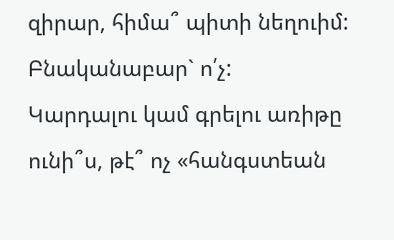զիրար, հիմա՞ պիտի նեղուիմ: Բնականաբար` ո՛չ:
Կարդալու կամ գրելու առիթը ունի՞ս, թէ՞ ոչ «հանգստեան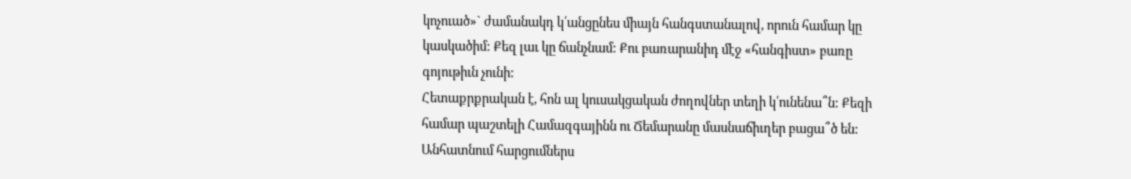կոչուած»` ժամանակդ կ՛անցընես միայն հանգստանալով, որուն համար կը կասկածիմ: Քեզ լաւ կը ճանչնամ: Քու բառարանիդ մէջ «հանգիստ» բառը գոյութիւն չունի:
Հետաքրքրական է, հոն ալ կուսակցական ժողովներ տեղի կ՛ունենա՞ն: Քեզի համար պաշտելի Համազգայինն ու Ճեմարանը մասնաճիւղեր բացա՞ծ են:
Անհատնում հարցումներս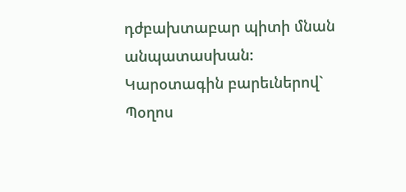դժբախտաբար պիտի մնան անպատասխան:
Կարօտագին բարեւներով`
Պօղոս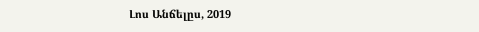Լոս Անճելըս, 2019